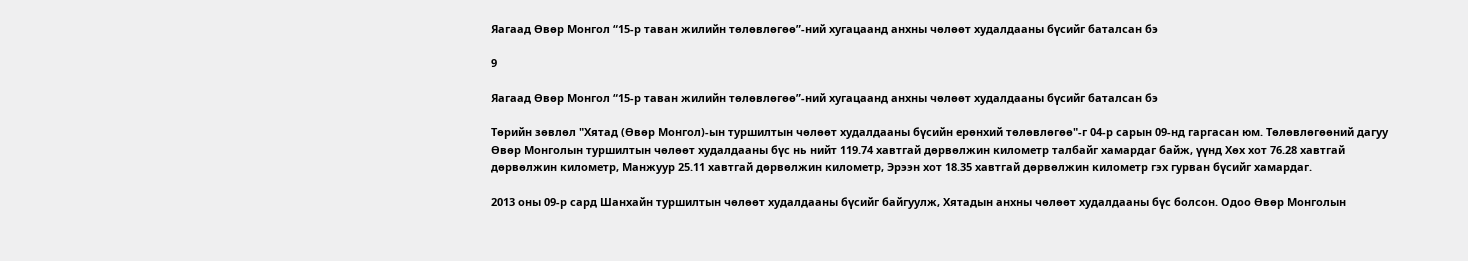Яагаад Өвөр Монгол “15-р таван жилийн төлөвлөгөө”-ний хугацаанд анхны чөлөөт худалдааны бүсийг баталсан бэ

9

Яагаад Өвөр Монгол “15-р таван жилийн төлөвлөгөө”-ний хугацаанд анхны чөлөөт худалдааны бүсийг баталсан бэ

Төрийн зөвлөл "Хятад (Өвөр Монгол)-ын туршилтын чөлөөт худалдааны бүсийн ерөнхий төлөвлөгөө"-г 04-р сарын 09-нд гаргасан юм. Төлөвлөгөөний дагуу Өвөр Монголын туршилтын чөлөөт худалдааны бүс нь нийт 119.74 хавтгай дөрвөлжин километр талбайг хамардаг байж, үүнд Хөх хот 76.28 хавтгай дөрвөлжин километр, Манжуур 25.11 хавтгай дөрвөлжин километр, Эрээн хот 18.35 хавтгай дөрвөлжин километр гэх гурван бүсийг хамардаг.

2013 оны 09-р сард Шанхайн туршилтын чөлөөт худалдааны бүсийг байгуулж, Хятадын анхны чөлөөт худалдааны бүс болсон. Одоо Өвөр Монголын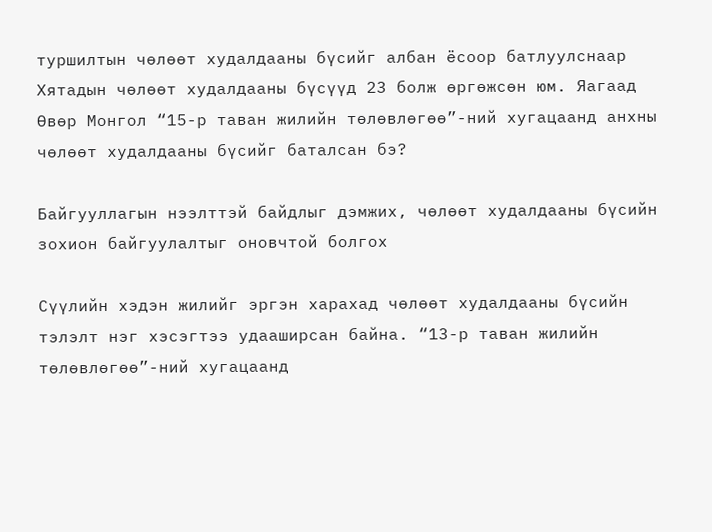туршилтын чөлөөт худалдааны бүсийг албан ёсоор батлуулснаар Хятадын чөлөөт худалдааны бүсүүд 23 болж өргөжсөн юм. Яагаад Өвөр Монгол “15-р таван жилийн төлөвлөгөө”-ний хугацаанд анхны чөлөөт худалдааны бүсийг баталсан бэ?

Байгууллагын нээлттэй байдлыг дэмжих, чөлөөт худалдааны бүсийн зохион байгуулалтыг оновчтой болгох

Сүүлийн хэдэн жилийг эргэн харахад чөлөөт худалдааны бүсийн тэлэлт нэг хэсэгтээ удааширсан байна. “13-р таван жилийн төлөвлөгөө”-ний хугацаанд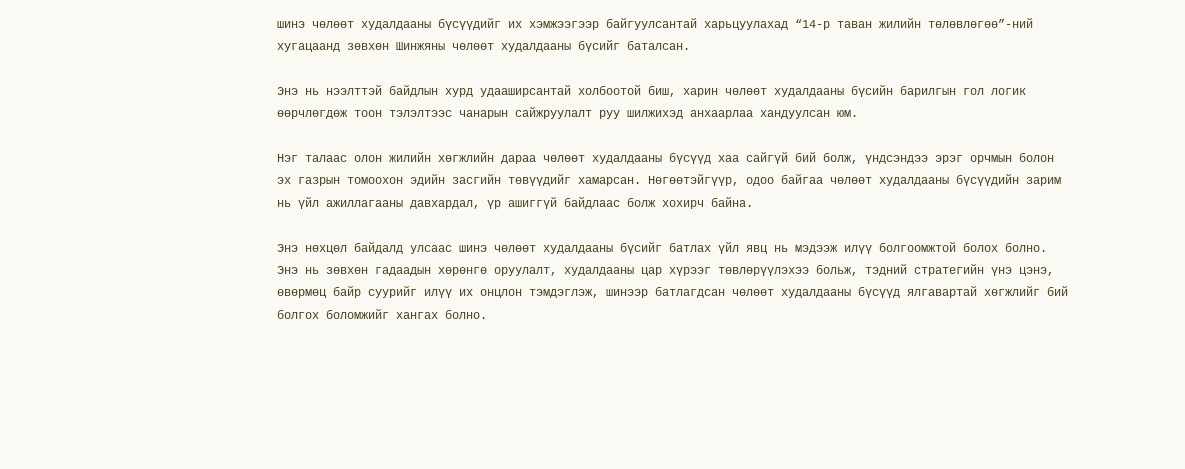шинэ чөлөөт худалдааны бүсүүдийг их хэмжээгээр байгуулсантай харьцуулахад “14-р таван жилийн төлөвлөгөө”-ний хугацаанд зөвхөн Шинжяны чөлөөт худалдааны бүсийг баталсан.

Энэ нь нээлттэй байдлын хурд удааширсантай холбоотой биш, харин чөлөөт худалдааны бүсийн барилгын гол логик өөрчлөгдөж тоон тэлэлтээс чанарын сайжруулалт руу шилжихэд анхаарлаа хандуулсан юм.

Нэг талаас олон жилийн хөгжлийн дараа чөлөөт худалдааны бүсүүд хаа сайгүй бий болж, үндсэндээ эрэг орчмын болон эх газрын томоохон эдийн засгийн төвүүдийг хамарсан. Нөгөөтэйгүүр, одоо байгаа чөлөөт худалдааны бүсүүдийн зарим нь үйл ажиллагааны давхардал, үр ашиггүй байдлаас болж хохирч байна.

Энэ нөхцөл байдалд улсаас шинэ чөлөөт худалдааны бүсийг батлах үйл явц нь мэдээж илүү болгоомжтой болох болно. Энэ нь зөвхөн гадаадын хөрөнгө оруулалт, худалдааны цар хүрээг төвлөрүүлэхээ больж, тэдний стратегийн үнэ цэнэ, өвөрмөц байр суурийг илүү их онцлон тэмдэглэж, шинээр батлагдсан чөлөөт худалдааны бүсүүд ялгавартай хөгжлийг бий болгох боломжийг хангах болно.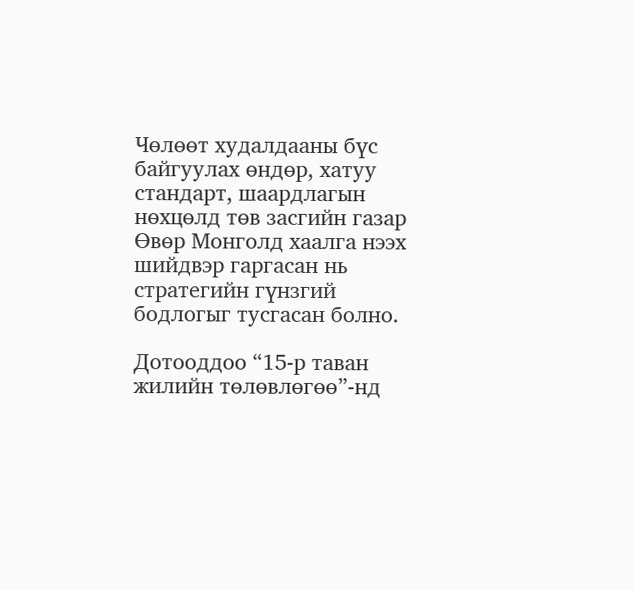Чөлөөт худалдааны бүс байгуулах өндөр, хатуу стандарт, шаардлагын нөхцөлд төв засгийн газар Өвөр Монголд хаалга нээх шийдвэр гаргасан нь стратегийн гүнзгий бодлогыг тусгасан болно.

Дотооддоо “15-р таван жилийн төлөвлөгөө”-нд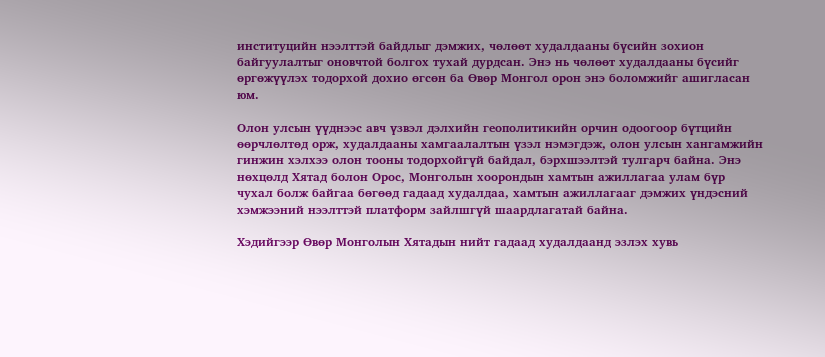институцийн нээлттэй байдлыг дэмжих, чөлөөт худалдааны бүсийн зохион байгуулалтыг оновчтой болгох тухай дурдсан. Энэ нь чөлөөт худалдааны бүсийг өргөжүүлэх тодорхой дохио өгсөн ба Өвөр Монгол орон энэ боломжийг ашигласан юм.

Олон улсын үүднээс авч үзвэл дэлхийн геополитикийн орчин одоогоор бүтцийн өөрчлөлтөд орж, худалдааны хамгаалалтын үзэл нэмэгдэж, олон улсын хангамжийн гинжин хэлхээ олон тооны тодорхойгүй байдал, бэрхшээлтэй тулгарч байна. Энэ нөхцөлд Хятад болон Орос, Монголын хоорондын хамтын ажиллагаа улам бүр чухал болж байгаа бөгөөд гадаад худалдаа, хамтын ажиллагааг дэмжих үндэсний хэмжээний нээлттэй платформ зайлшгүй шаардлагатай байна.

Хэдийгээр Өвөр Монголын Хятадын нийт гадаад худалдаанд эзлэх хувь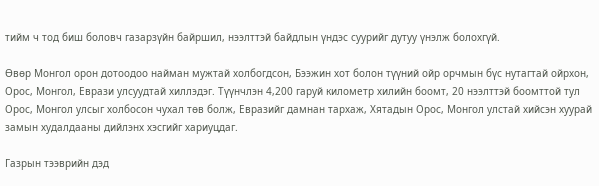тийм ч тод биш боловч газарзүйн байршил, нээлттэй байдлын үндэс суурийг дутуу үнэлж болохгүй.

Өвөр Монгол орон дотоодоо найман мужтай холбогдсон, Бээжин хот болон түүний ойр орчмын бүс нутагтай ойрхон, Орос, Монгол, Еврази улсуудтай хиллэдэг. Түүнчлэн 4,200 гаруй километр хилийн боомт, 20 нээлттэй боомттой тул Орос, Монгол улсыг холбосон чухал төв болж, Евразийг дамнан тархаж, Хятадын Орос, Монгол улстай хийсэн хуурай замын худалдааны дийлэнх хэсгийг хариуцдаг.

Газрын тээврийн дэд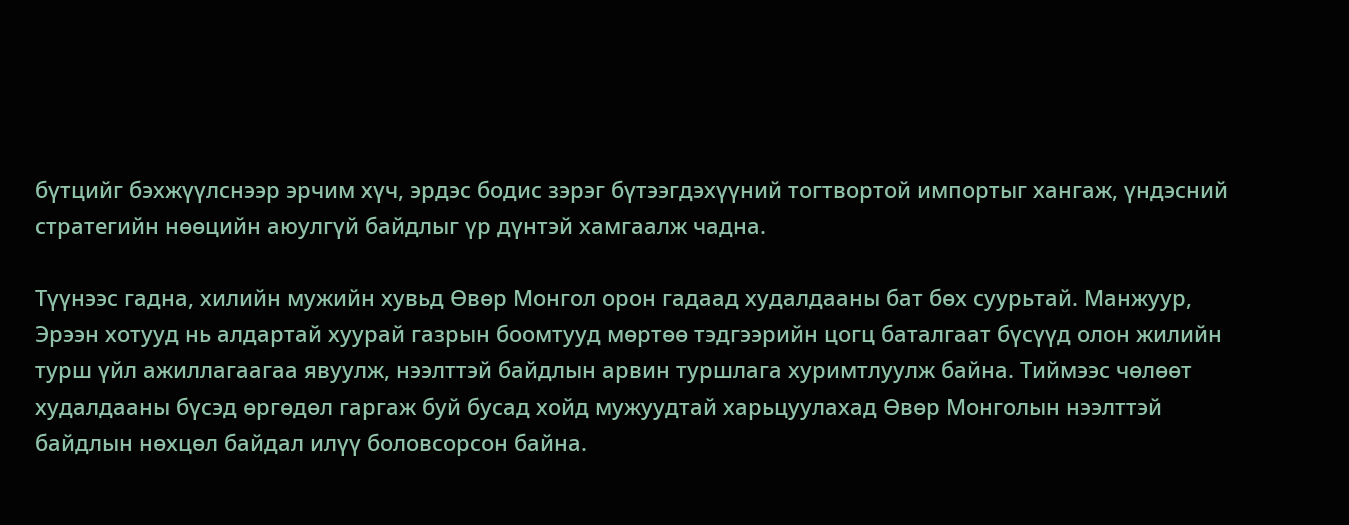бүтцийг бэхжүүлснээр эрчим хүч, эрдэс бодис зэрэг бүтээгдэхүүний тогтвортой импортыг хангаж, үндэсний стратегийн нөөцийн аюулгүй байдлыг үр дүнтэй хамгаалж чадна.

Түүнээс гадна, хилийн мужийн хувьд Өвөр Монгол орон гадаад худалдааны бат бөх суурьтай. Манжуур, Эрээн хотууд нь алдартай хуурай газрын боомтууд мөртөө тэдгээрийн цогц баталгаат бүсүүд олон жилийн турш үйл ажиллагаагаа явуулж, нээлттэй байдлын арвин туршлага хуримтлуулж байна. Тиймээс чөлөөт худалдааны бүсэд өргөдөл гаргаж буй бусад хойд мужуудтай харьцуулахад Өвөр Монголын нээлттэй байдлын нөхцөл байдал илүү боловсорсон байна.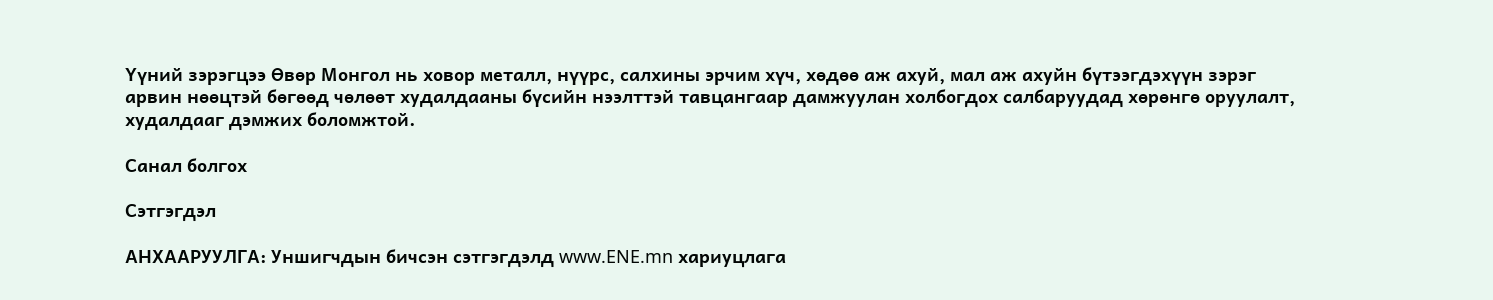Үүний зэрэгцээ Өвөр Монгол нь ховор металл, нүүрс, салхины эрчим хүч, хөдөө аж ахуй, мал аж ахуйн бүтээгдэхүүн зэрэг арвин нөөцтэй бөгөөд чөлөөт худалдааны бүсийн нээлттэй тавцангаар дамжуулан холбогдох салбаруудад хөрөнгө оруулалт, худалдааг дэмжих боломжтой.

Санал болгох

Сэтгэгдэл

АНХААРУУЛГА: Уншигчдын бичсэн сэтгэгдэлд www.ENE.mn хариуцлага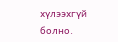хүлээхгүй болно.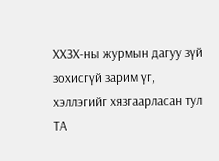ХХЗХ-ны журмын дагуу зүй зохисгүй зарим үг, хэллэгийг хязгаарласан тул ТА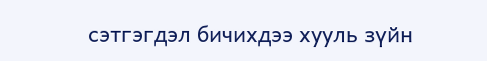сэтгэгдэл бичихдээ хууль зүйн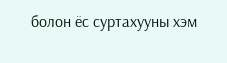болон ёс суртахууны хэм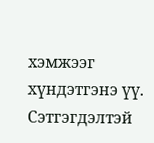хэмжээг хүндэтгэнэ үү. Сэтгэгдэлтэй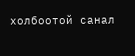холбоотой санал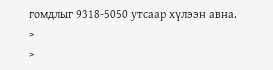гомдлыг 9318-5050 утсаар хүлээн авна.
>
>